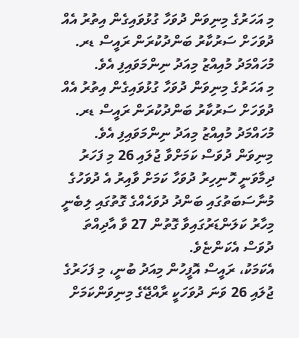މި އަހަރުގެ މިނިވަން ދުވަހާ ގުޅުވައިގެން އިތުރު އެއް ދުވަހަށް ސަރުކާރު ބަންދުކުރަން ރައީސް ޑރ. މުހައްމަދު މުއިއްޒު މިއަދު ނިންމަވައިފި އެވެ.
މި އަހަރުގެ މިނިވަން ދުވަހާ ގުޅުވައިގެން އިތުރު އެއް ދުވަހަށް ސަރުކާރު ބަންދުކުރަން ރައީސް ޑރ. މުހައްމަދު މުއިއްޒު މިއަދު ނިންމަވައިފި އެވެ.
މިނިވަން ދުވަސް ކަމަށްވާ ޖުލައި 26 މި ފަހަރު ދިމާވަނީ ހޮނިހިރު ދުވަހާ ކަމަށް ވާއިރު އެ ދުވަހުގެ މުނާސަބަތުގައި ބަންދު ދުވަހެއްގެ ގޮތުގައި ލިބެނީ މިހާރު ކަލަންޑަރުގައިވާ ގޮތުން 27 ވާ އާދިއްތަ ދުވަސް އެކަންޏެވެ.
އެކަމަކު، ރައީސް އޮފީހުން މިއަދު ބުނީ، މި ފަހަރުގެ ޖުލައި 26 ވަނަ ދުވަހަކީ ރާއްޖޭގެ މިނިވަންކަމަށް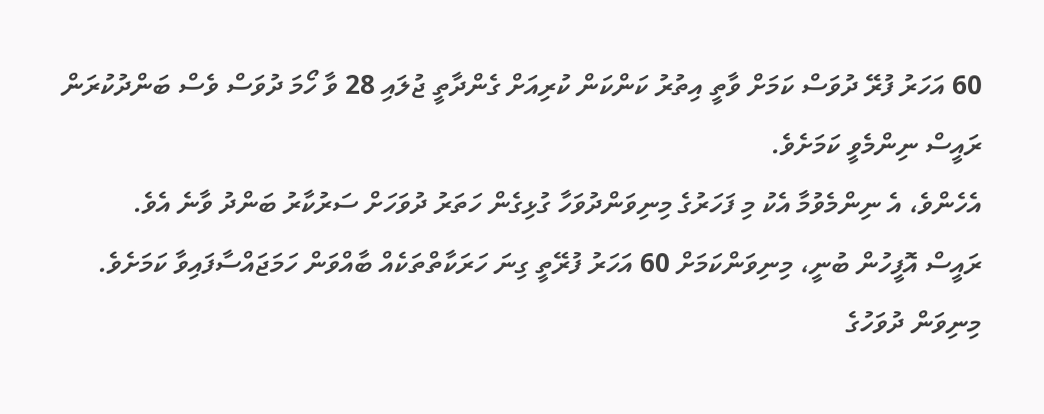60 އަހަރު ފުރޭ ދުވަސް ކަމަށް ވާތީ އިތުރު ކަންކަން ކުރިއަށް ގެންދާތީ ޖުލައި 28 ވާ ހޯމަ ދުވަސް ވެސް ބަންދުކުރަން ރައީސް ނިންމެވީ ކަމަށެވެ.
އެހެންވެ، އެ ނިންމެވުމާ އެކު މި ފަހަރުގެ މިނިވަންދުވަހާ ގުޅިގެން ހަތަރު ދުވަހަށް ސަރުކާރު ބަންދު ވާނެ އެވެ.
ރައީސް އޮފީހުން ބުނީ، މިނިވަންކަމަށް 60 އަހަރު ފުރޭތީ ގިނަ ހަރަކާތްތަކެއް ބާއްވަން ހަމަޖައްސާފައިވާ ކަމަށެވެ.
މިނިވަން ދުވަހުގެ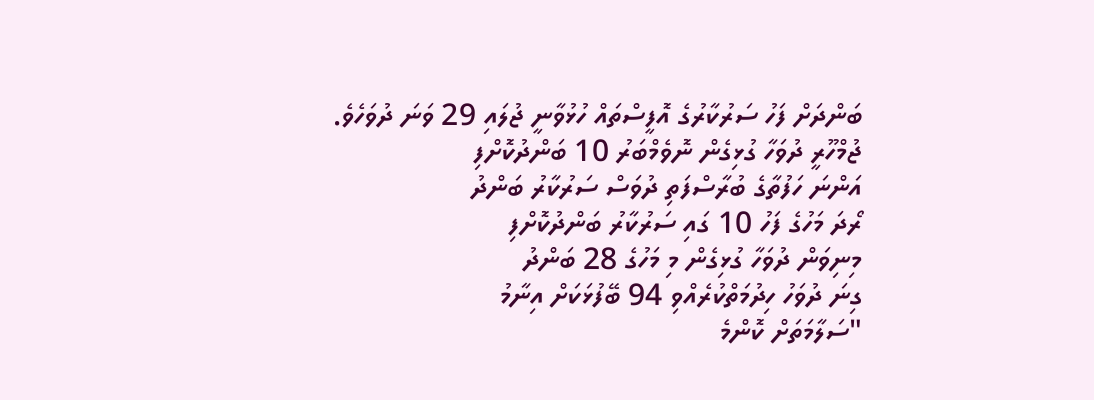ބަންދަށް ފަހު ސަރުކާރުގެ އޮފީސްތައް ހުޅުވާނީ ޖުލައި 29 ވަނަ ދުވަހެވެ.
ޖުމްހޫރީ ދުވަހާ ގުޅިގެން ނޮވެމްބަރު 10 ބަންދުކޮށްފި
އަންނަ ހަފުތާގެ ބުރާސްފަތި ދުވަސް ސަރުކާރު ބަންދު
ރޯދަ މަހުގެ ފަހު 10 ގައި ސަރުކާރު ބަންދުކޮށްފި
މިނިވަން ދުވަހާ ގުޅިގެން މި މަހުގެ 28 ބަންދު
ގިނަ ދުވަހު ހިދުމަތްކުރެއްވި 94 ބޭފުޅަކަށް އިނާމު
"ސަލާމަތަށް ކޮންމެ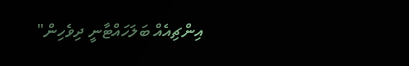އިންޗިއެއް ބަލަހައްޓާނީ ދިވެހިން"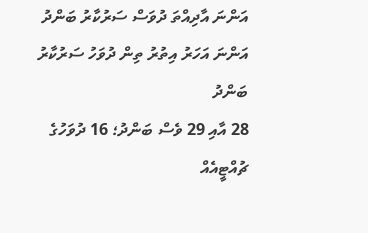އަންނަ އާދިއްތަ ދުވަސް ސަރުކާރު ބަންދު
އަންނަ އަހަރު އިތުރު ތިން ދުވަހު ސަރުކާރު ބަންދު
28 އާއި 29 ވެސް ބަންދު؛ 16 ދުވަހުގެ ޗުއްޓީއެއް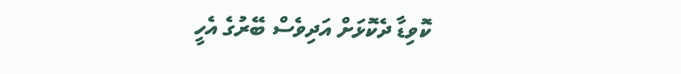ކޮވިޑާ ދެކޮޅަށް އަދިވެސް ބޭރުގެ އެހީ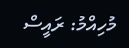މުހިއްމު: ރައީސް